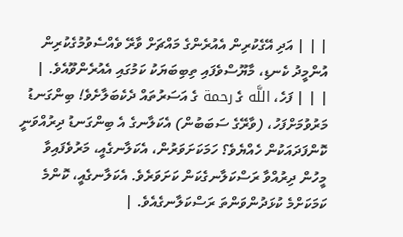| | | އަދި އޭގެކުރިން އެއުރެންގެ މައްޗަށް ވާރޭ ވެއްސެވުމުގެކުރިން އުންމީދު ކެނޑި، މާޔޫސްވެފައި ތިބިބަޔަކު ކަމުގައި އެއުރެންވޫއެވެ. |
| | | ފަހެ، اللَّه ގެ رحمة ގެ އަސަރުތައް ދެކެބަލާށެވެ! ބިންގަނޑު މަރުވުމަށްފަހު، (ވާރޭގެ ސަބަބުން) އެކަލާނގެ އެ ބިންގަނޑު ދިރުއްވަނީ ކޮންފަދައަކުން ހެއްޔެވެ؟ ހަމަކަށަވަރުން، އެކަލާނގެއީ، މަރުވެފައިވާ މީހުން ދިރުއްވާ ރަސްކަލާނގެކަން ކަށަވަރެވެ. އެކަލާނގެއީ، ކޮންމެ ކަމަކަށްމެ ކުޅަދުންވަންތަ ރަސްކަލާނގެއެވެ. |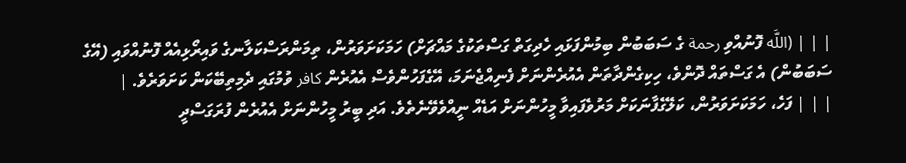| | | (اللَّه ފޮނުއްވި رحمة ގެ ސަބަބުން ބިމުންފަޅައި ހެދިގަތް ގަސްތަކުގެ މައްޗަށް) ހަމަކަށަވަރުން، ތިމަންރަސްކަލާނގެ ވައިރޯޅިއެއް ފޮނުއްވައި (އޭގެ ސަބަބުން) އެ ގަސްތައް ދޮންވެ، ހިކިގެންދާތަން އެއުރެންނަށް ފެނިއްޖެނަމަ، އޭގެފަހުންވެސް އެއުރެން كافر ވުމުގައި ދެމިތިބޭކަން ކަށަވަރެވެ. |
| | | ފަހެ، ހަމަކަށަވަރުން، ކަލޭގެފާނަކަށް މަރުވެފައިވާ މީހުންނަށް އަޑެއް ނީއްވެވޭނެތެވެ. އަދި ބީރު މީހުންނަށް އެއުރެން ފުރަގަސްދީ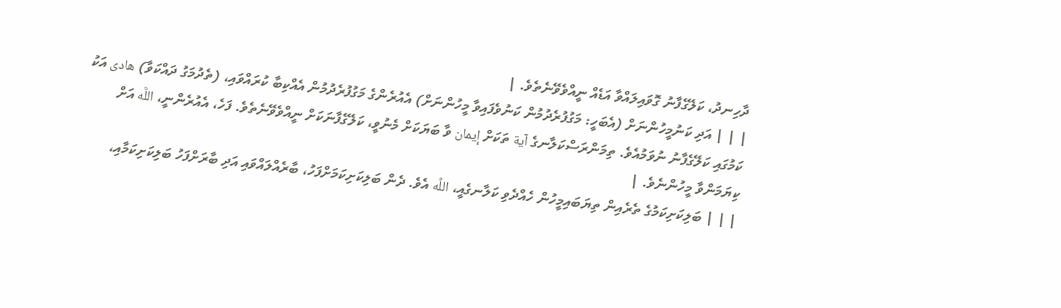ދާހިނދު، ކަލޭގެފާނު ގޮވައިލައްވާ އަޑެއް ނީއްވެވޭނެތެވެ. |
| | | އަދި ކަނުމީހުންނަށް (އެބަހީ: މަގުފުރެދުމުން ކަނުވެފައިވާ މީހުންނަށް) އެއުރެންގެ މަގުފުރެދުމުން އެއްކިބާ ކުރައްވައި، (ތެދުމަގު ދައްކަވާ) هادى އަކު ކަމުގައި ކަލޭގެފާނު ނުވަމުއެވެ. ތިމަންރަސްކަލާނގެ آية ތަކަށް إيمان ވާ ބަޔަކަށް މެނުވީ، ކަލޭގެފާނަކަށް ނީއްވެވޭނެތެވެ. ފަހެ، އެއުރެންނީ، اللَّه އަށް ކިޔަމަންވާ މީހުންނެވެ. |
| | | ބަލިކަށިކަމުގެ ތެރެއިން ތިޔަބައިމީހުން ހެއްދެވި ކަލާނގެއީ، اللَّه އެވެ. ދެން ބަލިކަށިކަމަށްފަހު، ބާރެއްލައްވައި އަދި ބާރަށްފަހު ބަލިކަށިކަމާއި،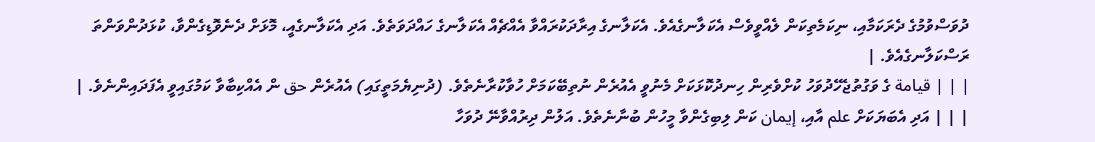ދުވަސްވުމުގެ ދެރަކަމާއި، ނިކަމެތިކަން ލެއްވީވެސް އެކަލާނގެއެވެ. އެކަލާނގެ އިރާދަކުރައްވާ އެއްޗެއް އެކަލާނގެ ހައްދަވަތެވެ. އަދި އެކަލާނގެއީ، މޮޅަށް ދެނެވޮޑިގެންވާ، ކުޅަދުންވަންތަ ރަސްކަލާނގެއެވެ. |
| | | قيامة ގެ ވަގުތުޖެހޭދުވަހު ކުށްވެރިން ހިނދުކޮޅަކަށް މެނުވީ އެއުރެން ނުތިބޭކަމަށް ހުވާކުރާނެތެވެ. (ދުނިޔެމަތީގައި) އެއުރެން حق ން އެއްކިބާވާ ކަމުގައިވީ އެފަދައިންނެވެ. |
| | | އަދި އެބަޔަކަށް علم އާއި، إيمان ކަން ލިބިގެންވާ މީހުން ބުނާނެތެވެ. އަލުން ދިރުއްވާނޭ ދުވަހާ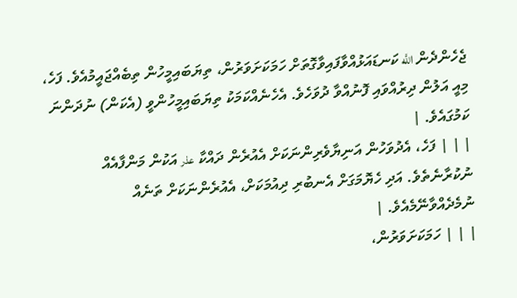ޖެހެންދެން اللَّه ކަނޑައަޅުއްވާފައިވާގޮތަށް ހަމަކަށަވަރުން، ތިޔަބައިމީހުން ތިބެއްޖައީމުއެވެ. ފަހެ، މިއީ އަލުން ދިރުއްވައި ފޮނުއްވާ ދުވަހެވެ. އެހެނެއްކަމަކު ތިޔަބައިމީހުންވީ (އެކަން) ނުދަންނަ ކަމުގައެވެ. |
| | | ފަހެ، އެދުވަހުން އަނިޔާވެރިންނަކަށް އެއުރެން ދައްކާ عذر އަކުން މަންފާއެއް ނުކުރާނެތެވެ. އަދި ހެޔޮމަގަށް އެނބުރި ދިއުމަކަށް، އެއުރެންނަކަށް ތަނެއް ނުމެދެއްވާނޭމެއެވެ. |
| | | ހަމަކަށަވަރުން،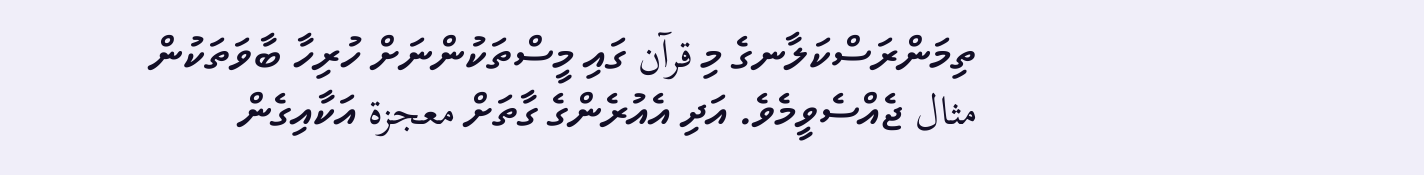ތިމަންރަސްކަލާނގެ މި قرآن ގައި މީސްތަކުންނަށް ހުރިހާ ބާވަތަކުން مثال ޖެއްސެވީމެވެ. އަދި އެއުރެންގެ ގާތަށް معجزة އަކާއިގެން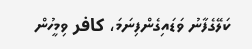ކަލޭގެފާނު ވަޑައިގެންފިނަމަ، كافر ވިމީހުން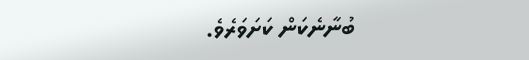ބުނާނެކަން ކަށަވަރެވެ.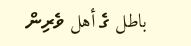باطل ގެ أهل ވެރިން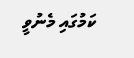ކަމުގައި މެނުވީ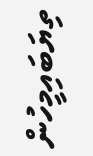ތިޔަބައިމީހުން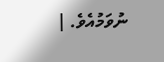ނުވަމުއެވެ. |